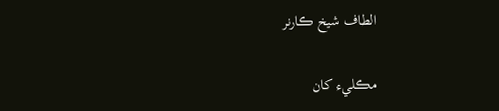الطاف شيخ ڪارنر

مڪليء کان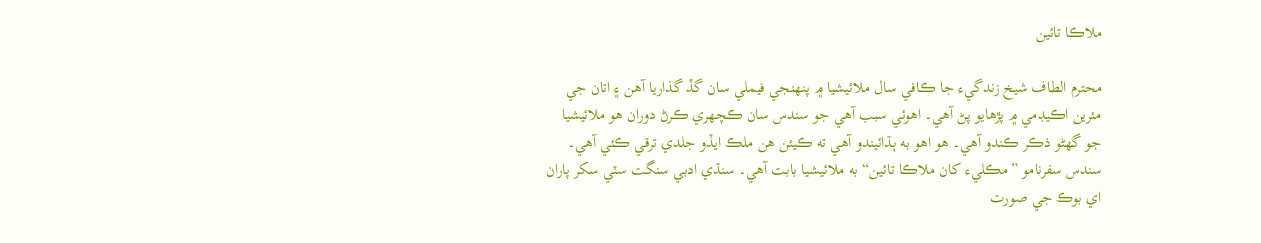ملاڪا تائين

محترم الطاف شيخ زندگيء جا ڪافي سال ملائيشيا ۾ پنهنجي فيملي سان گڏ گذاريا آهن ۽ اتان جي مئرين اڪيڊمي ۾ پڙهايو پڻ آهي۔ اهوئي سبب آهي جو سندس سان ڪچهري ڪرڻ دوران هو ملائيشيا جو گهڻو ذڪر ڪندو آهي۔ هو اهو به ٻڌائيندو آهي ته ڪيئن هن ملڪ ايڏو جلدي ترقي ڪئي آهي۔ سندس سفرنامو ”مڪليء کان ملاڪا تائين“ به ملائيشيا بابت آهي۔ سنڌي ادبي سنگت سٽي سکر پاران اي بوڪ جي صورت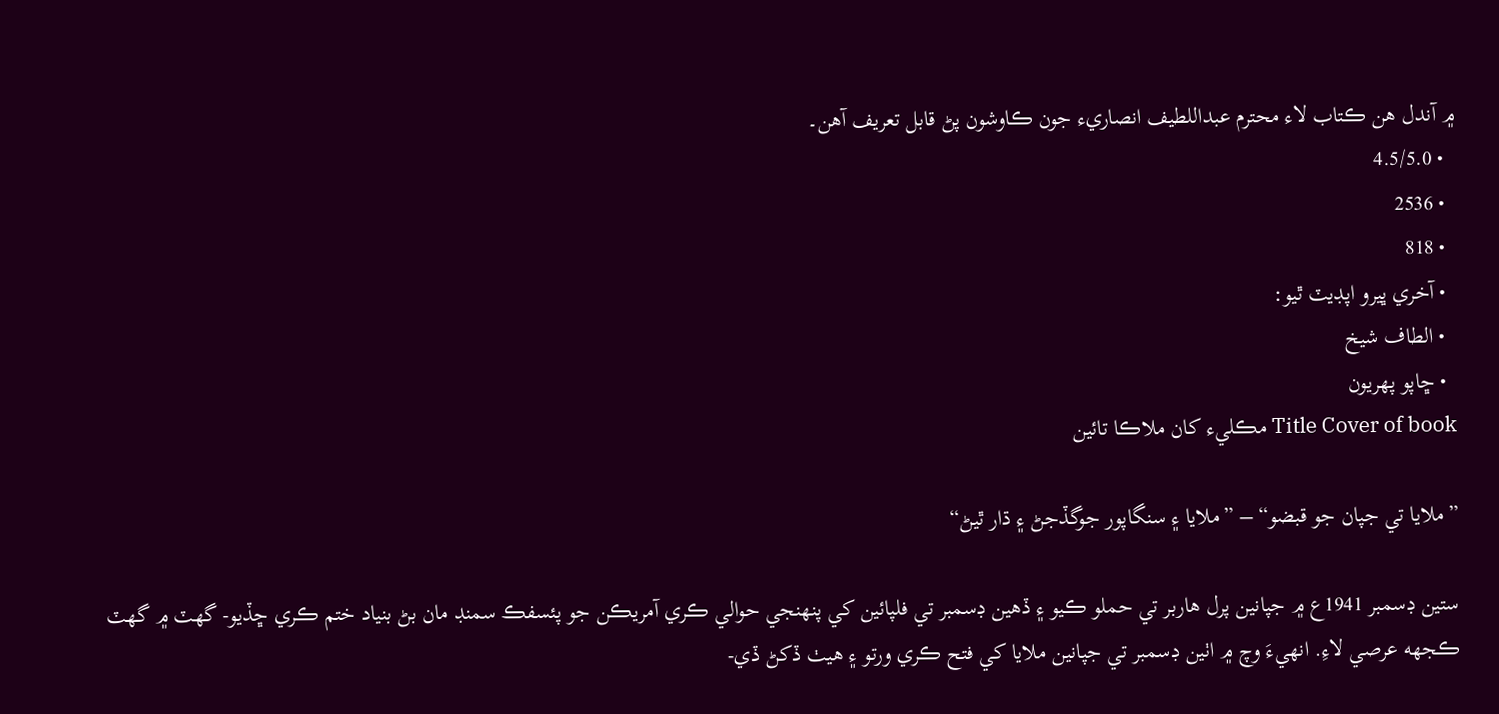۾ آندل هن ڪتاب لاء محترم عبداللطيف انصاريء جون ڪاوشون پڻ قابل تعريف آهن۔
  • 4.5/5.0
  • 2536
  • 818
  • آخري ڀيرو اپڊيٽ ٿيو:
  • الطاف شيخ
  • ڇاپو پھريون
Title Cover of book مڪليء کان ملاڪا تائين

”ملايا تي جپان جو قبضو“ – ”ملايا ۽ سنگاپور جوگڏجڻ ۽ ڌار ٿيڻ“

ستين ڊسمبر 1941ع ۾ جپانين پرل هاربر تي حملو ڪيو ۽ ڏهين ڊسمبر تي فلپائين کي پنهنجي حوالي ڪري آمريڪن جو پئسفڪ سمنڊ مان بڻ بنياد ختم ڪري ڇڏيو- گهٽ ۾ گهٽ ڪجهه عرصي لاءِ. انهيءَ وچ ۾ اٺين ڊسمبر تي جپانين ملايا کي فتح ڪري ورتو ۽ هيٺ ڏکڻ ڏي-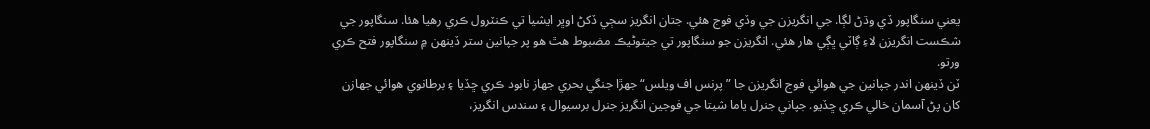يعني سنگاپور ڏي وڌڻ لڳا. جي انگريزن جي وڏي فوج هئي. جتان انگريز سڄي ڏکڻ اوڀر ايشيا تي ڪنٽرول ڪري رهيا هئا. سنگاپور جي شڪست انگريزن لاءِ ڳاٽي ڀڳي هار هئي. انگريزن جو سنگاپور تي جيتوڻيڪ مضبوط هٿ هو پر جپانين ستر ڏينهن ۾ سنگاپور فتح ڪري ورتو.
ٽن ڏينهن اندر جپانين جي هوائي فوج انگريزن جا ”پرنس اف ويلس“ جهڙا جنگي بحري جهاز نابود ڪري ڇڏيا ۽ برطانوي هوائي جهازن کان پڻ آسمان خالي ڪري ڇڏيو. جپاني جنرل ياما شيتا جي فوجين انگريز جنرل برسيوال ۽ سندس انگريز،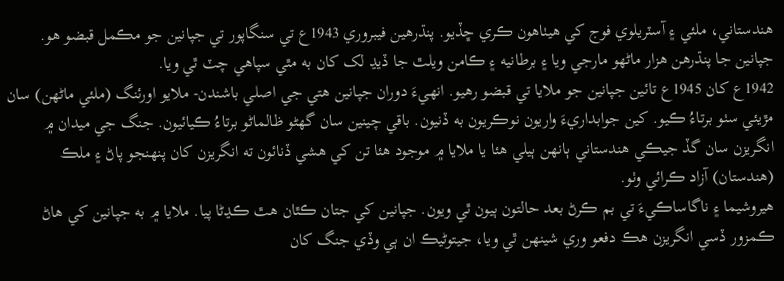هندستاني، ملئي ۽ آسٽريلوي فوج کي هيٺاهون ڪري ڇڏيو. پنڌرهين فيبروري 1943ع تي سنگاپور تي جپانين جو مڪمل قبضو هو. جپانين جا پنڌرهن هزار ماڻهو مارجي ويا ۽ برطانيه ۽ ڪامن ويلٿ جا ڏيڍ لک کان به مٿي سپاهي چٽ ٿي ويا.
1942ع کان 1945ع تائين جپانين جو ملايا تي قبضو رهيو. انهيءَ دوران جپانين هتي جي اصلي باشندن- ملايو اورئنگ (ملئي ماڻهن) سان مڙيئي سٺو برتاءُ ڪيو. کين جوابداريءَ واريون نوڪريون به ڏنيون. باقي چينين سان گهڻو ظالماڻو برتاءُ ڪيائيون. جنگ جي ميدان ۾ انگريزن سان گڏ جيڪي هندستاني ٻانهن ٻيلي هئا يا ملايا ۾ موجود هئا تن کي هشي ڏنائون ته انگريزن کان پنهنجو پاڻ ۽ ملڪ (هندستان) آزاد ڪرائي وٺو.
هيروشيما ۽ ناگاساڪيءَ تي بم ڪرڻ بعد حالتون ٻيون ٿي ويون. جپانين کي جتان ڪٿان هٿ ڪڍڻا پيا. ملايا ۾ به جپانين کي هاڻ ڪمزور ڏسي انگريزن هڪ دفعو وري شينهن ٿي ويا، جيتوڻيڪ ان ٻي وڏي جنگ کان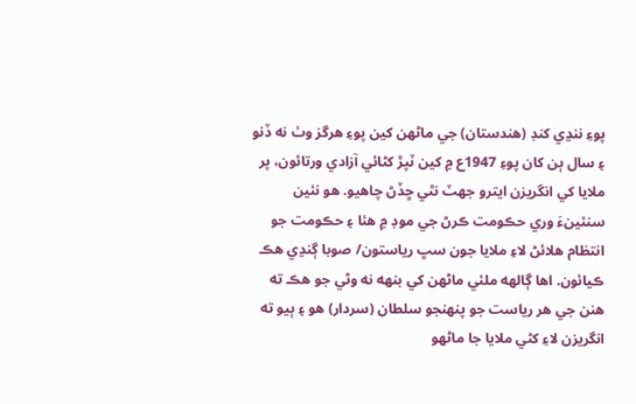پوءِ ننڍي کنڊ (هندستان) جي ماڻهن کين پوءِ هرگز وٺ نه ڏنو ۽ سال ٻن کان پوءِ 1947ع ۾ کين ٽپڙ کڻائي آزادي ورتائون، پر ملايا کي انگريزن ايترو جهٽ نٿي ڇڏڻ چاهيو. هو نئين سنئينءَ وري حڪومت ڪرڻ جي موڊ ۾ هئا ۽ حڪومت جو انتظام هلائڻ لاءِ ملايا جون سڀ رياستون/ صوبا ڳنڍي هڪ ڪيائون. اها ڳالهه ملئي ماڻهن کي بنهه نه وڻي جو هڪ ته هنن جي هر رياست جو پنهنجو سلطان (سردار) هو ۽ ٻيو ته انگريزن لاءِ کڻي ملايا جا ماڻهو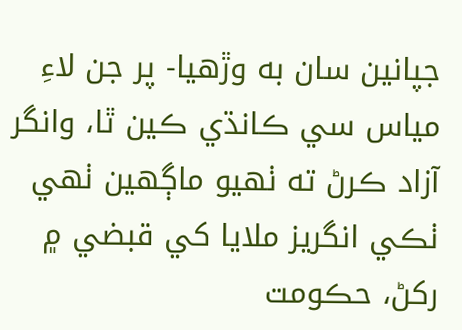جپانين سان به وڙهيا- پر جن لاءِ مياس سي ڪانڌي ڪين ٿا، وانگر آزاد ڪرڻ ته ٺهيو ماڳهين ٺهي ٺڪي انگريز ملايا کي قبضي ۾ رکڻ، حڪومت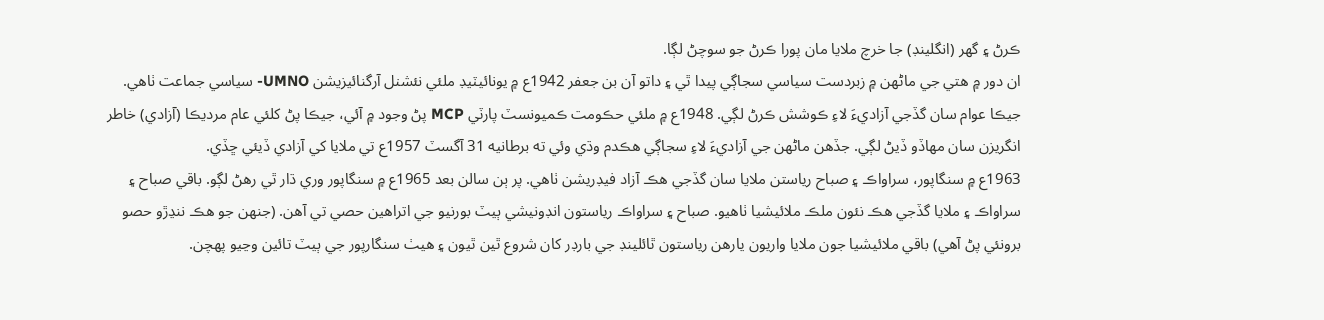ڪرڻ ۽ گهر (انگلينڊ) جا خرچ ملايا مان پورا ڪرڻ جو سوچڻ لڳا.
ان دور ۾ هتي جي ماڻهن ۾ زبردست سياسي سجاڳي پيدا ٿي ۽ داتو آن بن جعفر 1942ع ۾ يونائيٽيڊ ملئي نئشنل آرگنائيزيشن UMNO- سياسي جماعت ٺاهي. جيڪا عوام سان گڏجي آزاديءَ لاءِ ڪوشش ڪرڻ لڳي. 1948ع ۾ ملئي حڪومت ڪميونسٽ پارٽي MCP پڻ وجود ۾ آئي، جيڪا پڻ کلئي عام مرديڪا (آزادي) خاطر انگريزن سان مهاڏو ڏيڻ لڳي. جڏهن ماڻهن جي آزاديءَ لاءِ سجاڳي هڪدم وڌي وئي ته برطانيه 31 آگسٽ 1957ع تي ملايا کي آزادي ڏيئي ڇڏي.
1963ع ۾ سنگاپور، سراواڪ ۽ صباح رياستن ملايا سان گڏجي هڪ آزاد فيڊريشن ٺاهي. پر ٻن سالن بعد 1965ع ۾ سنگاپور وري ڌار ٿي رهڻ لڳو. باقي صباح ۽ سراواڪ ۽ ملايا گڏجي هڪ نئون ملڪ ملائيشيا ٺاهيو. صباح ۽ سراواڪ رياستون انڊونيشي ٻيٽ بورنيو جي اتراهين حصي تي آهن. (جنهن جو هڪ ننڍڙو حصو برونئي پڻ آهي) باقي ملائيشيا جون ملايا واريون يارهن رياستون ٿائلينڊ جي بارڊر کان شروع ٿين ٿيون ۽ هيٺ سنگارپور جي ٻيٽ تائين وڃيو پهچن.